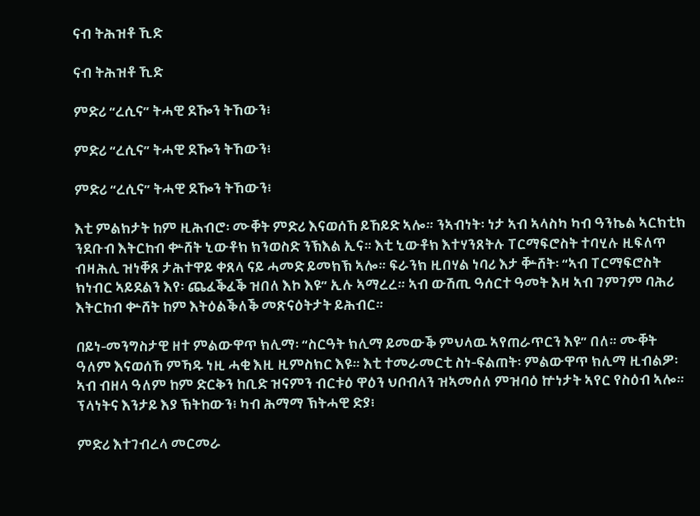ናብ ትሕዝቶ ኺድ

ናብ ትሕዝቶ ኺድ

ምድሪ “ረሲና” ትሓዊ ደዀን ትኸውን፧

ምድሪ “ረሲና” ትሓዊ ደዀን ትኸውን፧

ምድሪ “ረሲና” ትሓዊ ደዀን ትኸውን፧

እቲ ምልክታት ከም ዚሕብሮ፡ ሙቐት ምድሪ እናወሰኸ ይኸይድ ኣሎ። ንኣብነት፡ ነታ ኣብ ኣላስካ ካብ ዓንኬል ኣርክቲክ ንደቡብ እትርከብ ቍሸት ኒውቶክ ክንወስድ ንኽእል ኢና። እቲ ኒውቶክ እተሃንጸትሉ ፐርማፍሮስት ተባሂሉ ዚፍለጥ ብዛሕሊ ዝነቐጸ ታሕተዋይ ቀጸላ ናይ ሓመድ ይመክኽ ኣሎ። ፍራንክ ዚበሃል ነባሪ እታ ቝሸት፡ “ኣብ ፐርማፍሮስት ክነብር ኣይደልን እየ፡ ጨፈቕፈቕ ዝበለ እኮ እዩ” ኢሉ ኣማረረ። ኣብ ውሽጢ ዓሰርተ ዓመት እዛ ኣብ ገምገም ባሕሪ እትርከብ ቍሸት ከም እትዕልቕለቕ መጽናዕትታት ይሕብር።

በይነ-መንግስታዊ ዘተ ምልውዋጥ ክሊማ፡ “ስርዓት ክሊማ ይመውቕ ምህላዉ ኣየጠራጥርን እዩ” በለ። ሙቐት ዓለም እናወሰኸ ምኻዱ ነዚ ሓቂ እዚ ዚምስክር እዩ። እቲ ተመራመርቲ ስነ-ፍልጠት፡ ምልውዋጥ ክሊማ ዚብልዎ፡ ኣብ ብዘላ ዓለም ከም ድርቅን ከቢድ ዝናምን ብርቱዕ ዋዕን ህቦብላን ዝኣመሰለ ምዝባዕ ኵነታት ኣየር የስዕብ ኣሎ። ፕላነትና እንታይ እያ ኽትከውን፧ ካብ ሕማማ ኽትሓዊ ድያ፧

ምድሪ እተገብረላ መርመራ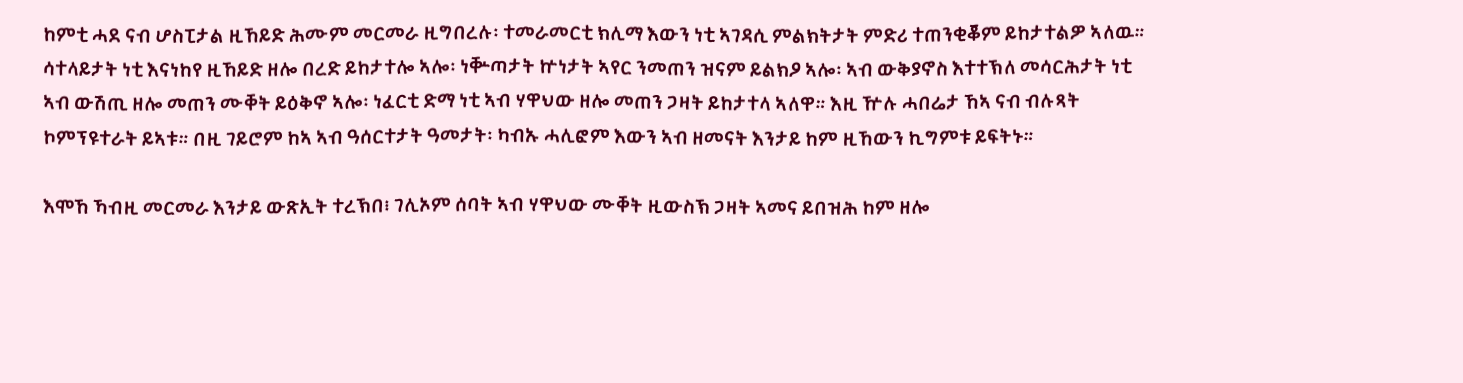ከምቲ ሓደ ናብ ሆስፒታል ዚኸይድ ሕሙም መርመራ ዚግበረሉ፡ ተመራመርቲ ክሊማ እውን ነቲ ኣገዳሲ ምልክትታት ምድሪ ተጠንቂቖም ይከታተልዎ ኣለዉ። ሳተላይታት ነቲ እናነከየ ዚኸይድ ዘሎ በረድ ይከታተሎ ኣሎ፡ ነቝጣታት ኵነታት ኣየር ንመጠን ዝናም ይልክዖ ኣሎ፡ ኣብ ውቅያኖስ እተተኽለ መሳርሕታት ነቲ ኣብ ውሽጢ ዘሎ መጠን ሙቐት ይዕቅኖ ኣሎ፡ ነፈርቲ ድማ ነቲ ኣብ ሃዋህው ዘሎ መጠን ጋዛት ይከታተላ ኣለዋ። እዚ ዅሉ ሓበሬታ ኸኣ ናብ ብሉጻት ኮምፕዩተራት ይኣቱ። በዚ ገይሮም ከኣ ኣብ ዓሰርተታት ዓመታት፡ ካብኡ ሓሊፎም እውን ኣብ ዘመናት እንታይ ከም ዚኸውን ኪግምቱ ይፍትኑ።

እሞኸ ኻብዚ መርመራ እንታይ ውጽኢት ተረኽበ፧ ገሊኦም ሰባት ኣብ ሃዋህው ሙቐት ዚውስኽ ጋዛት ኣመና ይበዝሕ ከም ዘሎ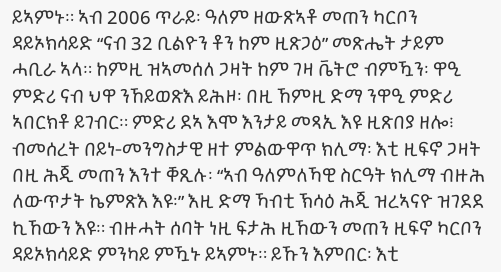ይኣምኑ። ኣብ 2006 ጥራይ፡ ዓለም ዘውጽኣቶ መጠን ካርቦን ዳይኦክሳይድ “ናብ 32 ቢልዮን ቶን ከም ዚጽጋዕ” መጽሔት ታይም ሓቢራ ኣላ። ከምዚ ዝኣመሰለ ጋዛት ከም ገዛ ቬትሮ ብምዃን፡ ዋዒ ምድሪ ናብ ህዋ ንኸይወጽእ ይሕዞ፡ በዚ ኸምዚ ድማ ንዋዒ ምድሪ ኣበርክቶ ይገብር። ምድሪ ደኣ እሞ እንታይ መጻኢ እዩ ዚጽበያ ዘሎ፧ ብመሰረት በይነ-መንግስታዊ ዘተ ምልውዋጥ ክሊማ፡ እቲ ዚፍኖ ጋዛት በዚ ሕጂ መጠን እንተ ቐጺሉ፡ “ኣብ ዓለምለኻዊ ስርዓት ክሊማ ብዙሕ ለውጥታት ኬምጽእ እዩ፡” እዚ ድማ ኻብቲ ኽሳዕ ሕጂ ዝረኣናዮ ዝገደደ ኪኸውን እዩ። ብዙሓት ሰባት ነዚ ፍታሕ ዚኸውን መጠን ዚፍኖ ካርቦን ዳይኦክሳይድ ምንካይ ምዃኑ ይኣምኑ። ይኹን እምበር፡ እቲ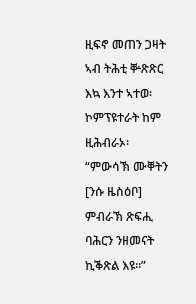ዚፍኖ መጠን ጋዛት ኣብ ትሕቲ ቝጽጽር እኳ እንተ ኣተወ፡ ኮምፕዩተራት ከም ዚሕብራኦ፡ “ምውሳኽ ሙቐትን [ንሱ ዜስዕቦ] ምብራኽ ጽፍሒ ባሕርን ንዘመናት ኪቕጽል እዩ።”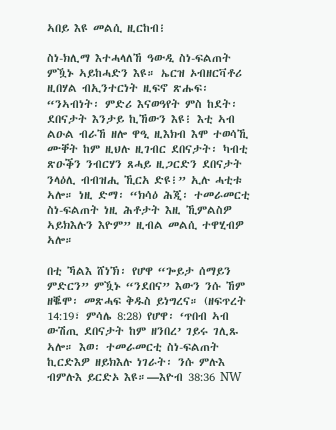ኣበይ እዩ መልሲ ዚርከብ፧

ስነ-ክሊማ እተሓላለኸ ዓውዲ ስነ-ፍልጠት ምዃኑ ኣይከሓድን እዩ። ኤርዝ ኦብዘርቫቶሪ ዚበሃል ብኢንተርነት ዚፍኖ ጽሑፍ፡ “ንኣብነት፡ ምድሪ እናወዓየት ምስ ከደት፡ ደበናታት እንታይ ኪኸውን እዩ፧ እቲ ኣብ ልዑል ብራኸ ዘሎ ዋዒ ዚእክብ እሞ ተወሳኺ ሙቐት ከም ዚህሉ ዚገብር ደበናታት፡ ካብቲ ጽዑቕን ንብርሃን ጸሓይ ዚጋርድን ደበናታት ንላዕሊ ብብዝሒ ኺርአ ድዩ፧” ኢሉ ሓቲቱ ኣሎ። ነዚ ድማ፡ “ክሳዕ ሕጂ፡ ተመራመርቲ ስነ-ፍልጠት ነዚ ሕቶታት እዚ ኺምልስዎ ኣይክእሉን እዮም” ዚብል መልሲ ተዋሂብዎ ኣሎ።

በቲ ኻልእ ሸነኽ፡ የሆዋ “ጐይታ ሰማይን ምድርን” ምዃኑ “ንደበና” እውን ንሱ ኸም ዘቘሞ፡ መጽሓፍ ቅዱስ ይነግረና። (ዘፍጥረት 14:19፣ ምሳሌ 8:28) የሆዋ፡ ‘ጥበብ ኣብ ውሽጢ ደበናታት ከም ዘንበረ’ ገይሩ ገሊጹ ኣሎ። እወ፡ ተመራመርቲ ስነ-ፍልጠት ኪርድእዎ ዘይክእሉ ነገራት፡ ንሱ ምሉእ ብምሉእ ይርድኦ እዩ።—እዮብ 38:36 NW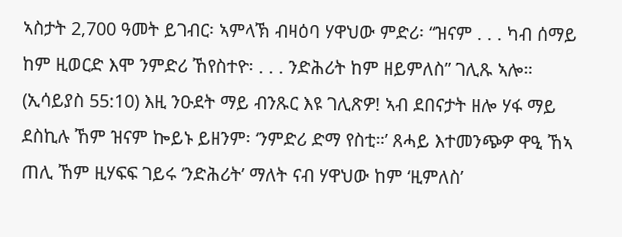ኣስታት 2,700 ዓመት ይገብር፡ ኣምላኽ ብዛዕባ ሃዋህው ምድሪ፡ “ዝናም . . . ካብ ሰማይ ከም ዚወርድ እሞ ንምድሪ ኸየስተዮ፡ . . . ንድሕሪት ከም ዘይምለስ” ገሊጹ ኣሎ። (ኢሳይያስ 55:10) እዚ ንዑደት ማይ ብንጹር እዩ ገሊጽዎ! ኣብ ደበናታት ዘሎ ሃፋ ማይ ደስኪሉ ኸም ዝናም ኰይኑ ይዘንም፡ ‘ንምድሪ ድማ የስቲ።’ ጸሓይ እተመንጭዎ ዋዒ ኸኣ ጠሊ ኸም ዚሃፍፍ ገይሩ ‘ንድሕሪት’ ማለት ናብ ሃዋህው ከም ‘ዚምለስ’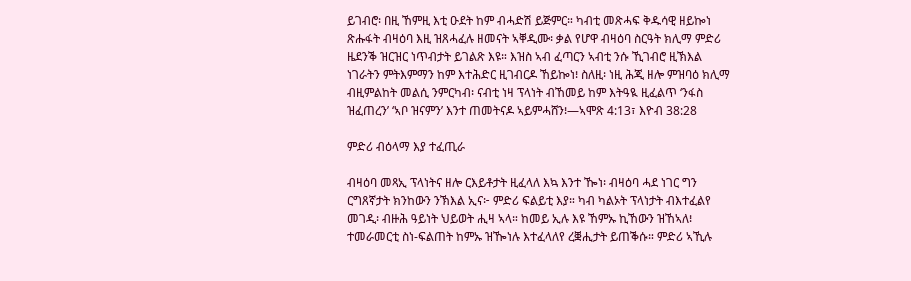ይገብሮ፡ በዚ ኸምዚ እቲ ዑደት ከም ብሓድሽ ይጅምር። ካብቲ መጽሓፍ ቅዱሳዊ ዘይኰነ ጽሑፋት ብዛዕባ እዚ ዝጸሓፈሉ ዘመናት ኣቐዲሙ፡ ቃል የሆዋ ብዛዕባ ስርዓት ክሊማ ምድሪ ዜደንቕ ዝርዝር ነጥብታት ይገልጽ እዩ። እዝስ ኣብ ፈጣርን ኣብቲ ንሱ ኺገብሮ ዚኽእል ነገራትን ምትእምማን ከም እተሕድር ዚገብርዶ ኸይኰነ፧ ስለዚ፡ ነዚ ሕጂ ዘሎ ምዝባዕ ክሊማ ብዚምልከት መልሲ ንምርካብ፡ ናብቲ ነዛ ፕላነት ብኸመይ ከም እትዓዪ ዚፈልጥ ‘ንፋስ ዝፈጠረን’ ‘ኣቦ ዝናምን’ እንተ ጠመትናዶ ኣይምሓሸን፧—ኣሞጽ 4:13፣ እዮብ 38:28

ምድሪ ብዕላማ እያ ተፈጢራ

ብዛዕባ መጻኢ ፕላነትና ዘሎ ርእይቶታት ዚፈላለ እኳ እንተ ዀነ፡ ብዛዕባ ሓደ ነገር ግን ርግጸኛታት ክንከውን ንኽእል ኢና፦ ምድሪ ፍልይቲ እያ። ካብ ካልኦት ፕላነታት ብእተፈልየ መገዲ፡ ብዙሕ ዓይነት ህይወት ሒዛ ኣላ። ከመይ ኢሉ እዩ ኸምኡ ኪኸውን ዝኸኣለ፧ ተመራመርቲ ስነ-ፍልጠት ከምኡ ዝዀነሉ እተፈላለየ ረቛሒታት ይጠቕሱ። ምድሪ ኣኺሉ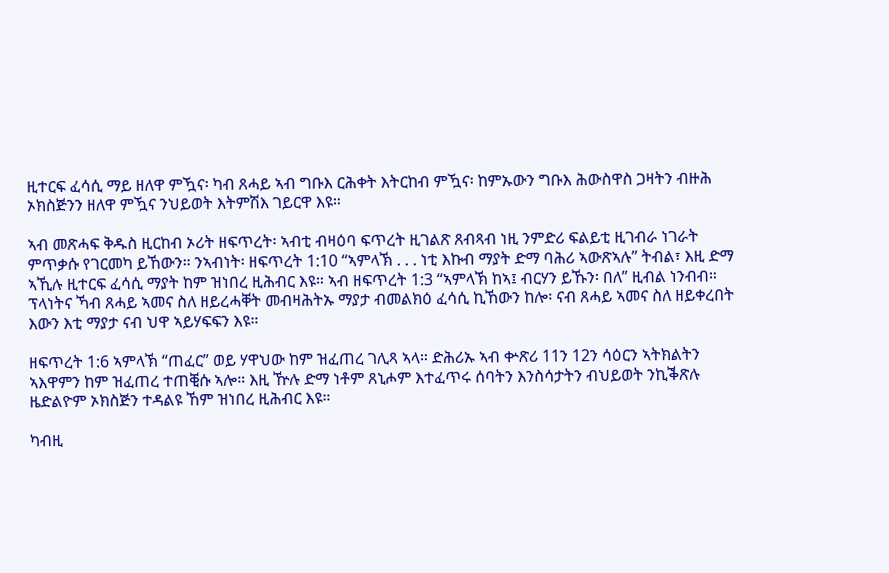ዚተርፍ ፈሳሲ ማይ ዘለዋ ምዃና፡ ካብ ጸሓይ ኣብ ግቡእ ርሕቀት እትርከብ ምዃና፡ ከምኡውን ግቡእ ሕውስዋስ ጋዛትን ብዙሕ ኦክስጅንን ዘለዋ ምዃና ንህይወት እትምሽእ ገይርዋ እዩ።

ኣብ መጽሓፍ ቅዱስ ዚርከብ ኦሪት ዘፍጥረት፡ ኣብቲ ብዛዕባ ፍጥረት ዚገልጽ ጸብጻብ ነዚ ንምድሪ ፍልይቲ ዚገብራ ነገራት ምጥቃሱ የገርመካ ይኸውን። ንኣብነት፡ ዘፍጥረት 1:10 “ኣምላኽ . . . ነቲ እኩብ ማያት ድማ ባሕሪ ኣውጽኣሉ” ትብል፣ እዚ ድማ ኣኺሉ ዚተርፍ ፈሳሲ ማያት ከም ዝነበረ ዚሕብር እዩ። ኣብ ዘፍጥረት 1:3 “ኣምላኽ ከኣ፤ ብርሃን ይኹን፡ በለ” ዚብል ነንብብ። ፕላነትና ኻብ ጸሓይ ኣመና ስለ ዘይረሓቐት መብዛሕትኡ ማያታ ብመልክዕ ፈሳሲ ኪኸውን ከሎ፡ ናብ ጸሓይ ኣመና ስለ ዘይቀረበት እውን እቲ ማያታ ናብ ህዋ ኣይሃፍፍን እዩ።

ዘፍጥረት 1:6 ኣምላኽ “ጠፈር” ወይ ሃዋህው ከም ዝፈጠረ ገሊጻ ኣላ። ድሕሪኡ ኣብ ቍጽሪ 11ን 12ን ሳዕርን ኣትክልትን ኣእዋምን ከም ዝፈጠረ ተጠቒሱ ኣሎ። እዚ ዅሉ ድማ ነቶም ጸኒሖም እተፈጥሩ ሰባትን እንስሳታትን ብህይወት ንኪቕጽሉ ዜድልዮም ኦክስጅን ተዳልዩ ኸም ዝነበረ ዚሕብር እዩ።

ካብዚ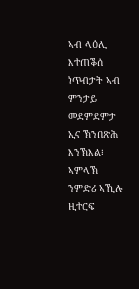ኣብ ላዕሊ እተጠቕሰ ነጥብታት ኣብ ምንታይ መደምደምታ ኢና ኽንበጽሕ እንኽእል፧ ኣምላኽ ንምድሪ ኣኺሉ ዚተርፍ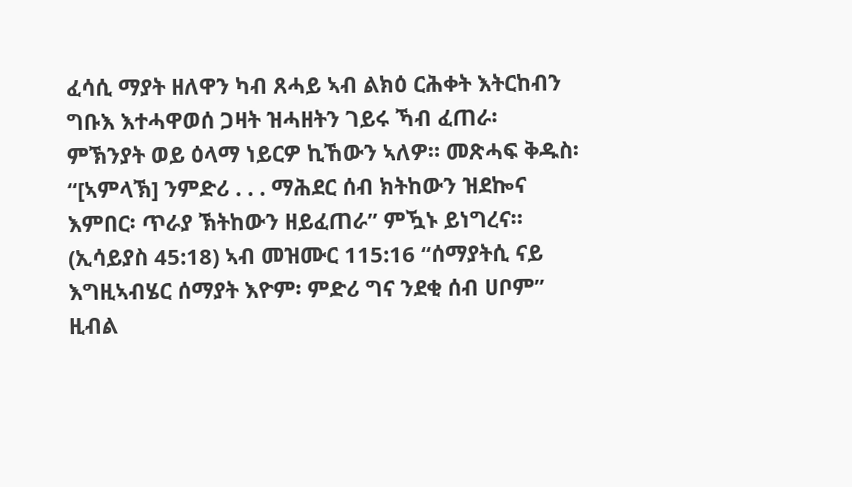ፈሳሲ ማያት ዘለዋን ካብ ጸሓይ ኣብ ልክዕ ርሕቀት እትርከብን ግቡእ እተሓዋወሰ ጋዛት ዝሓዘትን ገይሩ ኻብ ፈጠራ፡ ምኽንያት ወይ ዕላማ ነይርዎ ኪኸውን ኣለዎ። መጽሓፍ ቅዱስ፡ “[ኣምላኽ] ንምድሪ . . . ማሕደር ሰብ ክትከውን ዝደኰና እምበር፡ ጥራያ ኽትከውን ዘይፈጠራ” ምዃኑ ይነግረና። (ኢሳይያስ 45:18) ኣብ መዝሙር 115:16 “ሰማያትሲ ናይ እግዚኣብሄር ሰማያት እዮም፡ ምድሪ ግና ንደቂ ሰብ ሀቦም” ዚብል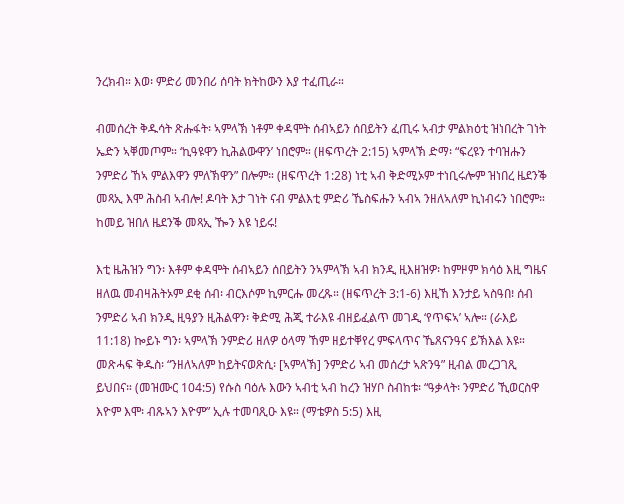ንረክብ። እወ፡ ምድሪ መንበሪ ሰባት ክትከውን እያ ተፈጢራ።

ብመሰረት ቅዱሳት ጽሑፋት፡ ኣምላኽ ነቶም ቀዳሞት ሰብኣይን ሰበይትን ፈጢሩ ኣብታ ምልክዕቲ ዝነበረት ገነት ኤድን ኣቐመጦም። ‘ኪዓዩዋን ኪሕልውዋን’ ነበሮም። (ዘፍጥረት 2:15) ኣምላኽ ድማ፡ “ፍረዩን ተባዝሑን ንምድሪ ኸኣ ምልእዋን ምለኽዋን” በሎም። (ዘፍጥረት 1:28) ነቲ ኣብ ቅድሚኦም ተነቢሩሎም ዝነበረ ዜደንቕ መጻኢ እሞ ሕስብ ኣብሎ! ዶባት እታ ገነት ናብ ምልእቲ ምድሪ ኼስፍሑን ኣብኣ ንዘለኣለም ኪነብሩን ነበሮም። ከመይ ዝበለ ዜደንቕ መጻኢ ዀን እዩ ነይሩ!

እቲ ዜሕዝን ግን፡ እቶም ቀዳሞት ሰብኣይን ሰበይትን ንኣምላኽ ኣብ ክንዲ ዚእዘዝዎ፡ ከምዞም ክሳዕ እዚ ግዜና ዘለዉ መብዛሕትኦም ደቂ ሰብ፡ ብርእሶም ኪምርሑ መረጹ። (ዘፍጥረት 3:1-6) እዚኸ እንታይ ኣስዓበ፧ ሰብ ንምድሪ ኣብ ክንዲ ዚዓያን ዚሕልዋን፡ ቅድሚ ሕጂ ተራእዩ ብዘይፈልጥ መገዲ ‘የጥፍኣ’ ኣሎ። (ራእይ 11:18) ኰይኑ ግን፡ ኣምላኽ ንምድሪ ዘለዎ ዕላማ ኸም ዘይተቐየረ ምፍላጥና ኼጸናንዓና ይኽእል እዩ። መጽሓፍ ቅዱስ፡ “ንዘለኣለም ከይትናወጽሲ፡ [ኣምላኽ] ንምድሪ ኣብ መሰረታ ኣጽንዓ” ዚብል መረጋገጺ ይህበና። (መዝሙር 104:5) የሱስ ባዕሉ እውን ኣብቲ ኣብ ከረን ዝሃቦ ስብከቱ፡ “ዓቃላት፡ ንምድሪ ኺወርስዋ እዮም እሞ፡ ብጹኣን እዮም” ኢሉ ተመባጺዑ እዩ። (ማቴዎስ 5:5) እዚ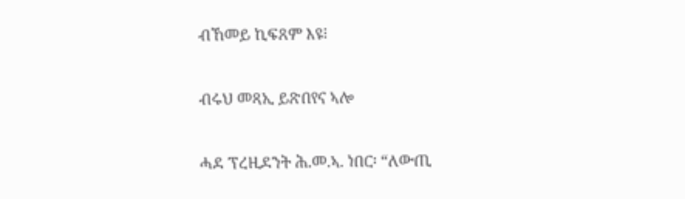ብኸመይ ኪፍጸም እዩ፧

ብሩህ መጻኢ ይጽበየና ኣሎ

ሓደ ፕረዚደንት ሕ.መ.ኣ. ነበር፡ “ለውጢ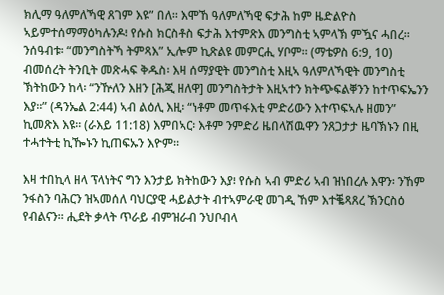ክሊማ ዓለምለኻዊ ጸገም እዩ” በለ። እሞኸ ዓለምለኻዊ ፍታሕ ከም ዜድልዮስ ኣይምተሰማማዕካሉንዶ፧ የሱስ ክርስቶስ ፍታሕ እተምጽእ መንግስቲ ኣምላኽ ምዃና ሓበረ። ንሰዓብቱ፡ “መንግስትኻ ትምጻእ” ኢሎም ኪጽልዩ መምርሒ ሃቦም። (ማቴዎስ 6:9, 10) ብመሰረት ትንቢት መጽሓፍ ቅዱስ፡ እዛ ሰማያዊት መንግስቲ እዚኣ ዓለምለኻዊት መንግስቲ ኽትከውን ከላ፡ “ንዅለን እዘን [ሕጂ ዘለዋ] መንግስትታት እዚኣተን ክትጭፍልቐንን ከተጥፍኤንን እያ።” (ዳንኤል 2:44) ኣብ ልዕሊ እዚ፡ “ነቶም መጥፋእቲ ምድሪውን እተጥፍኣሉ ዘመን” ኪመጽእ እዩ። (ራእይ 11:18) እምበኣር፡ እቶም ንምድሪ ዜበላሽዉዋን ንጸጋታታ ዜባኽኑን በዚ ተሓተትቲ ኪዀኑን ኪጠፍኡን እዮም።

እዛ ተበኪላ ዘላ ፕላነትና ግን እንታይ ክትከውን እያ፧ የሱስ ኣብ ምድሪ ኣብ ዝነበረሉ እዋን፡ ንኸም ንፋስን ባሕርን ዝኣመሰለ ባህርያዊ ሓይልታት ብተኣምራዊ መገዲ ኸም እተቘጻጸረ ኽንርስዕ የብልናን። ሒደት ቃላት ጥራይ ብምዝራብ ንህቦብላ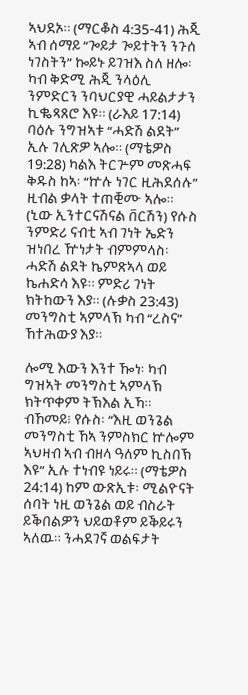ኣህደኦ። (ማርቆስ 4:35-41) ሕጂ ኣብ ሰማይ “ጐይታ ጐይተትን ንጉሰ ነገስትን” ኰይኑ ይገዝእ ስለ ዘሎ፡ ካብ ቅድሚ ሕጂ ንላዕሊ ንምድርን ንባህርያዊ ሓይልታታን ኪቈጻጸሮ እዩ። (ራእይ 17:14) ባዕሉ ንግዝኣቱ “ሓድሽ ልደት” ኢሉ ገሊጽዎ ኣሎ። (ማቴዎስ 19:28) ካልእ ትርጕም መጽሓፍ ቅዱስ ከኣ፡ “ኵሉ ነገር ዚሕደሰሉ” ዚብል ቃላት ተጠቒሙ ኣሎ። (ኒው ኢንተርናሽናል ቨርሽን) የሱስ ንምድሪ ናብቲ ኣብ ገነት ኤድን ዝነበረ ዅነታት ብምምላስ፡ ሓድሽ ልደት ኬምጽኣላ ወይ ኬሐድሳ እዩ። ምድሪ ገነት ክትከውን እያ። (ሉቃስ 23:43) መንግስቲ ኣምላኽ ካብ “ረስና” ኸተሕውያ እያ።

ሎሚ እውን እንተ ዀነ፡ ካብ ግዝኣት መንግስቲ ኣምላኽ ክትጥቀም ትኽእል ኢኻ። ብኸመይ፧ የሱስ፡ “እዚ ወንጌል መንግስቲ ኸኣ ንምስክር ኵሎም ኣህዛብ ኣብ ብዘላ ዓለም ኪስበኽ እዩ” ኢሉ ተነብዩ ነይሩ። (ማቴዎስ 24:14) ከም ውጽኢቱ፡ ሚልዮናት ሰባት ነዚ ወንጌል ወይ ብስራት ይቕበልዎን ህይወቶም ይቕይሩን ኣለዉ። ንሓደገኛ ወልፍታት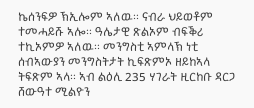ኬሰንፍዎ ኽኢሎም ኣለዉ። ናብራ ህይወቶም ተመሓይሹ ኣሎ። ዓሌታዊ ጽልኦም ብፍቕሪ ተኪኦምዎ ኣለዉ። መንግስቲ ኣምላኽ ነቲ ሰብኣውያን መንግስትታት ኪፍጽምኦ ዘይከኣላ ትፍጽም ኣላ። ኣብ ልዕሊ 235 ሃገራት ዚርከቡ ዳርጋ ሸውዓተ ሚልዮን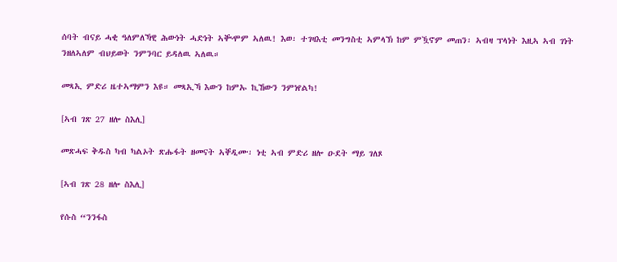ሰባት ብናይ ሓቂ ዓለምለኻዊ ሕውነት ሓድነት ኣቚሞም ኣለዉ! እወ፡ ተገዛእቲ መንግስቲ ኣምላኽ ከም ምዃኖም መጠን፡ ኣብዛ ፕላነት እዚኣ ኣብ ገነት ንዘለኣለም ብህይወት ንምንባር ይዳለዉ ኣለዉ።

መጻኢ ምድሪ ዜተኣማምን እዩ። መጻኢኻ እውን ከምኡ ኪኸውን ንምነየልካ!

[ኣብ ገጽ 27 ዘሎ ስእሊ]

መጽሓፍ ቅዱስ ካብ ካልኦት ጽሑፋት ዘመናት ኣቐዲሙ፡ ነቲ ኣብ ምድሪ ዘሎ ዑደት ማይ ገለጾ

[ኣብ ገጽ 28 ዘሎ ስእሊ]

የሱስ “ንንፋስ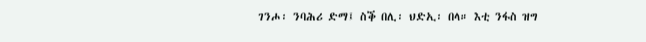ገንሖ፡ ንባሕሪ ድማ፤ ስቕ በሊ፡ ህድኢ፡ በላ። እቲ ንፋስ ዝግ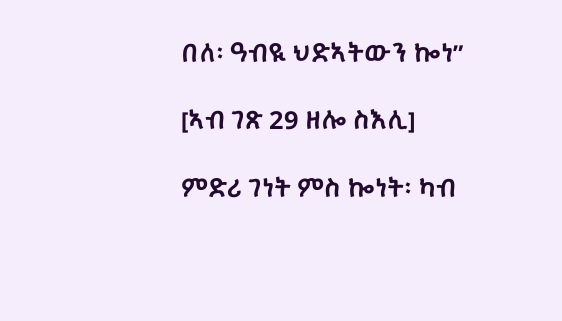በለ፡ ዓብዪ ህድኣትውን ኰነ”

[ኣብ ገጽ 29 ዘሎ ስእሊ]

ምድሪ ገነት ምስ ኰነት፡ ካብ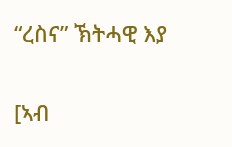“ረስና” ኽትሓዊ እያ

[ኣብ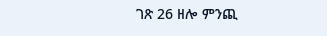ገጽ 26 ዘሎ ምንጪ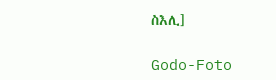ስእሊ]

Godo-Foto